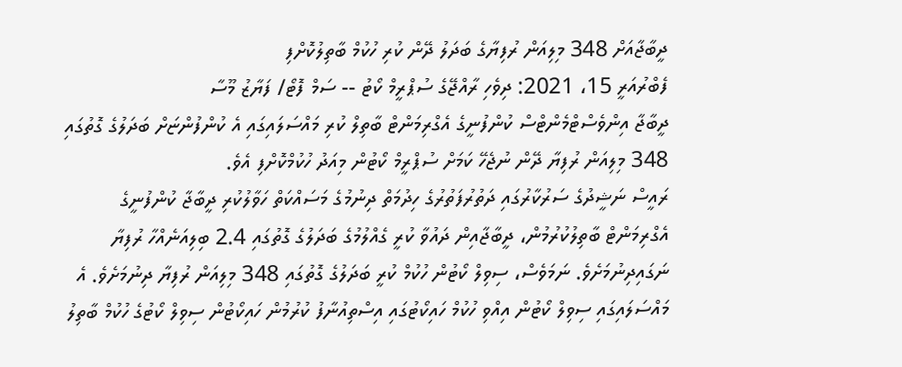ދީބާޖާއަށް 348 މިލިއަން ރުފިޔާގެ ބަދަލު ދޭން ކުރި ހުކުމް ބާތިލުކޮށްފި
ފެބްރުއަރީ 15، 2021: ދިވެހި ރާއްޖޭގެ ސުޕްރީމް ކޯޓު -- ސަމް ފޮޓޯ/ ފަޔާޒު މޫސާ
ދީބާޖާ އިންވެސްޓްމެންޓްސް ކުންފުނީގެ އެގްރިމަންޓް ބާތިލް ކުރި މައްސަލައިގައި އެ ކުންފުންޏަށް ބަދަލުގެ ގޮތުގައި 348 މިލިއަން ރުފިޔާ ދޭން ނުޖެހޭ ކަމަށް ސުޕްރީމް ކޯޓުން މިއަދު ހުކުމްކޮށްފި އެވެ.
ރައީސް ނަޝީދުގެ ސަރުކާރުގައި ދަތުރުފަތުރުގެ ހިދުމަތް ދިނުމުގެ މަސައްކަތް ހަވާލުކުރި ދީބާޖާ ކުންފުނީގެ އެގްރިމަންޓް ބާތިލުކުރުމުން، ދީބާޖާއިން ދައުވާ ކުރީ ގެއްލުމުގެ ބަދަލުގެ ގޮތުގައި 2.4 ބިލިއަނެއްހާ ރުފިޔާ ނަގައިދިނުމަށެވެ. ނަމަވެސް، ސިވިލް ކޯޓުން ހުކުމް ކުރީ ބަދަލުގެ ގޮތުގައި 348 މިލިއަން ރުފިޔާ ދިނުމަށެވެ. އެ މައްސަލައިގައި ސިވިލް ކޯޓުން އިއްވި ހުކުމް ހައިކޯޓުގައި އިސްތިއުނާފު ކުރުމުން ހައިކޯޓުން ސިވިލް ކޯޓުގެ ހުކުމް ބާތިލު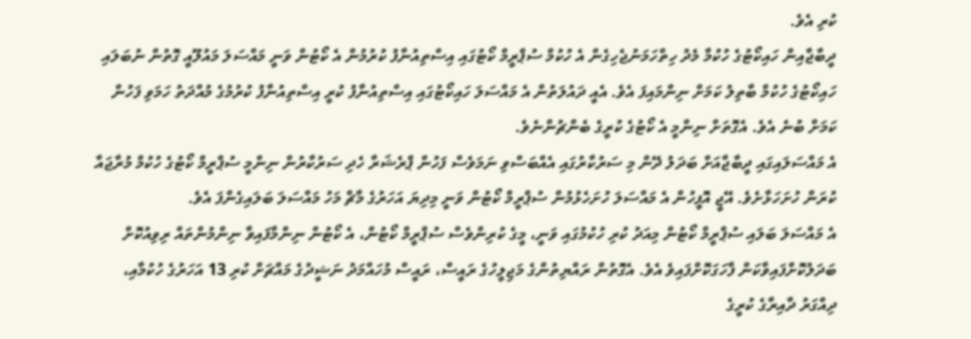ކުރި އެވެ.
ދީބާޖާއިން ހައިކޯޓުގެ ހުކުމާ މެދު ހިތްހަމަނުޖެހިގެން އެ ހުކުމް ސުޕްރީމް ކޯޓުގައި އިސްތިއުނާފު ކުރުމުން އެ ކޯޓުން ވަނީ މައްސަލަ މައުލޫއީ ގޮތުން ނުބަލައި ހައިކޯޓުގެ ހުކުމް ބާތިލު ކަމަށް ނިންމައިފަ އެވެ. އެއީ ދައުލަތުން އެ މައްސަލަ ހައިކޯޓުގައި އިސްތިއުނާފު ކުރީ އިސްތިއުނާފު ކުރުމުގެ މުއްދަތު ހަމަވި ފަހުން ކަމަށް ބުނެ އެވެ. އެގޮތަށް ނިންމީ އެ ކޯޓުގެ ކުރީގެ ބެންޗުންނެވެ.
އެ މައްސަލައިގައި ދީބާޖާއަށް ބަދަލު ދޭން މި ސަރުކާރުގައި އެއްބަސްވި ނަމަވެސް ފަހުން ޕްރެޝަރާ ހެދި ސަރުކާރުން ނިންމީ ސުޕްރީމް ކޯޓުގެ ހުކުމް މުރާޖައާ ކުރަން ހުށަހަޅާށެވެ. އޭޖީ އޮފީހުން އެ މައްސަލަ ހުށަހެޅުމުން ސުޕްރީމް ކޯޓުން ވަނީ މިދިޔަ އަހަރުގެ މާޗް މަހު މައްސަލަ ބަލައިގެންފަ އެވެ.
އެ މައްސަލަ ބަލައި ސުޕްރީމް ކޯޓުން މިއަދު ކުރި ހުކުމުގައި ވަނީ، މީގެ ކުރިންވެސް ސުޕްރީމް ކޯޓުން، އެ ކޯޓުން ނިންމާފައިވާ ނިންމުންތައް ރިވިއުކޮށް ބަދަލުކޮށްފައިވާކަން ފާހަގަކޮށްފައިވެ އެވެ. އެގޮތުން ރައްޔިތުންގެ މަޖިލީހުގެ ރައީސް، ރައީސް މުހައްމަދު ނަޝީދުގެ މައްޗަށް ކުރި 13 އަހަރުގެ ހުކުމާއި، ދިއްގަރު ދާއިރާގެ ކުރީގެ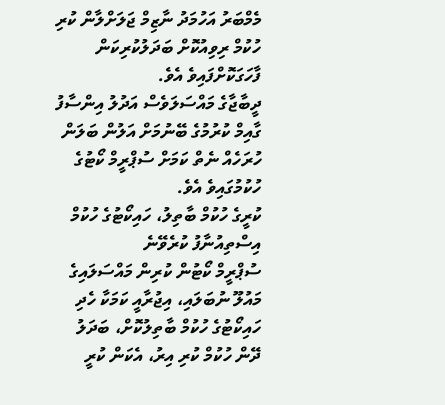މެމްބަރު އަހުމަދު ނާޒިމް ޖަލަށްލާން ކުރި ހުކުމް ރިވިއުކޮށް ބަދަލުކުރިކަން ފާހަގަކޮށްފައިވެ އެވެ.
ދީބާޖާގެ މައްސަލަވެސް އަދުލު އިންސާފު ގާއިމް ކުރުމުގެ ބޭނުމަށް އަލުން ބަލަން ހުރަހެއް ނެތް ކަމަށް ސުޕްރީމް ކޯޓުގެ ހުކުމުގައިވެ އެވެ.
ކުރީގެ ހުކުމް ބާތިލު، ހައިކޯޓުގެ ހުކުމް އިސްތިއުނާފު ކުރެވޭނެ
ސުޕްރީމް ކޯޓުން ކުރިން މައްސަލައިގެ މައުލޫ ނުބަލައި، އިޖުރާއީ ކަމަކާ ހެދި ހައިކޯޓުގެ ހުކުމް ބާތިލުކޮށް، ބަދަލު ދޭން ހުކުމް ކުރި އިރު، އެކަން ކުރީ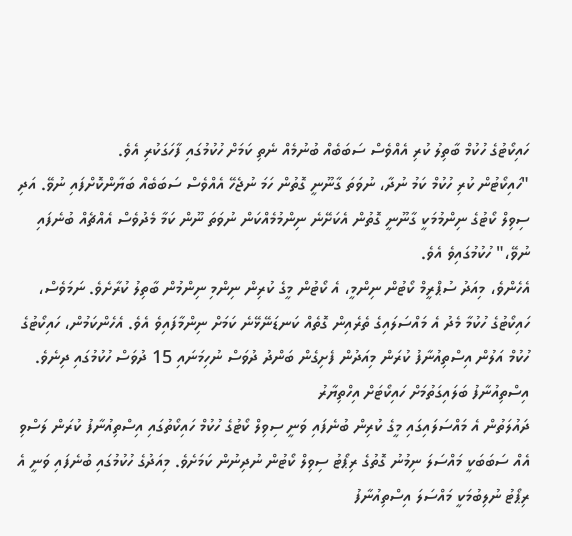ހައިކޯޓުގެ ހުކުމް ބާތިލު ކުރި އެއްވެސް ސަބަބެއް ބުނުމެއް ނެތި ކަމަށް ހުކުމުގައި ފާހަގަކުރި އެވެ.
"ހައިކޯޓުން ކުރި ހުކުމް ކަމު ނުދާ، ނުވަތަ ގާނޫނީ ގޮތުން ހަމަ ނުޖެހޭ އެއްވެސް ސަބަބެއް ބަޔާންކޮށްފައި ނުވޭ. އަދި ސިވިލް ކޯޓުގެ ނިންމުމަކީ ގާނޫނީ ގޮތުން އެކަށޭނެ ނިންމުމެއްކަން ނުވަތަ ނޫން ކަމާ މެދުވެސް އެއްޗެއް ބުނެފައި ނުވޭ،" ހުކުމުގައިވެ އެވެ.
އެހެންވެ، މިއަދު ސުޕްރީމް ކޯޓުން ނިންމީ، އެ ކޯޓުން މީގެ ކުރިން ނިންމި ނިންމުން ބާތިލު ކުރާށެވެ. ނަމަވެސް، ހައިކޯޓުގެ ހުކުމާ މެދު އެ މައްސަލައިގެ ތެރެއިން ގޮތެއް ކަނޑަނޭޅޭނެ ކަމަށް ނިންމާފައިވެ އެވެ. އެހެންކަމުން، ހައިކޯޓުގެ ހުކުމް އަލުން އިސްތިއުނާފު ކުރަން މިއަދުން ފެށިގެން ބަންދު ދުވަސް ނުހިމަނައި 15 ދުވަސް ހުކުމުގައި ދިނެވެ.
އިސްތިއުނާފު ބަލައިގަތުމަށް ހައިކޯޓަށް އިހްތިޔާރު
ދައުލަތުން އެ މައްސަލައިގައި މީގެ ކުރިން ބުނެފައި ވަނީ ސިވިލް ކޯޓުގެ ހުކުމް ހައިކޯތުގައި އިސްތިއުނާފު ކުރަން ލަސްވި އެއް ސަބަބަކީ މައްސަލަ ނިމުނު ގޮތުގެ ރިޕޯޓު ސިވިލް ކޯޓުން ނުދިނުން ކަމަށެވެ. މިއަދުގެ ހުކުމުގައި ބުނެފައި ވަނީ އެ ރިޕޯޓު ނުލިބުމަކީ މައްސަލަ އިސްތިއުނާފު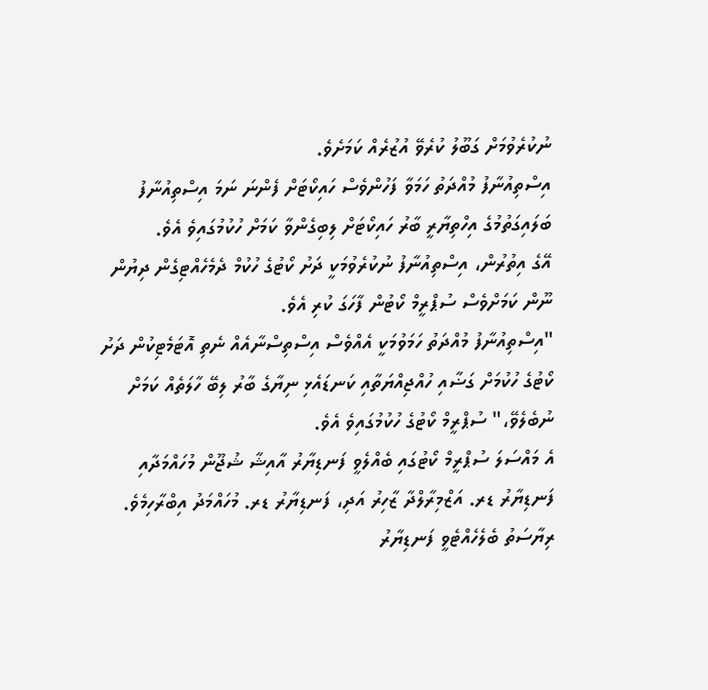ނުކުރެވުމަށް ގަބޫލު ކުރެވޭ އުޒުރެއް ކަމަށެވެ.
އިސްތިއުނާފު މުއްދަތު ހަމަވާ ފަހުންވެސް ހައިކޯޓަށް ފެންނަ ނަމަ އިސްތިއުނާފު ބަލައިގަތުމުގެ އިހްތިޔާރީ ބާރު ހައިކޯޓަށް ލިބިގެންވާ ކަމަށް ހުކުމުގައިވެ އެވެ.
އޭގެ އިތުރުން، އިސްތިއުނާފު ނުކުރެވުމަކީ ދަށު ކޯޓުގެ ހުކުމް ދެމެހެއްޓިގެން ދިޔުން ނޫން ކަމަށްވެސް ސުޕްރީމް ކޯޓުން ފާހަގަ ކުރި އެވެ.
"އިސްތިއުނާފު މުއްދަތު ހަމަވުމަކީ އެއްވެސް އިސްތިސްނާއެއް ނެތި އޮޓަމެޓިކުން ދަށު ކޯޓުގެ ހުކުމަށް ގަޟާއި ހުއްޖިއްޔަތާއި ކަނޑައެޅި ނިޔާގެ ބާރު ލިބޭ ހާލަތެއް ކަމަށް ނުބެލެވޭ،" ސުޕްރީމް ކޯޓުގެ ހުކުމުގައިވެ އެވެ.
އެ މައްސަލަ ސުޕްރީމް ކޯޓުގައި ބެއްލެވީ ފަނޑިޔާރު އާއިޝާ ޝުޖޫން މުހައްމަދާއި ފަނޑިޔާރު ޑރ. އަޒްމިރާލްދާ ޒާހިރު އަދި، ފަނޑިޔާރު ޑރ. މުހައްމަދު އިބްރާހިމެވެ. ރިޔާސަތު ބެލެހެއްޓެވީ ފަނޑިޔާރު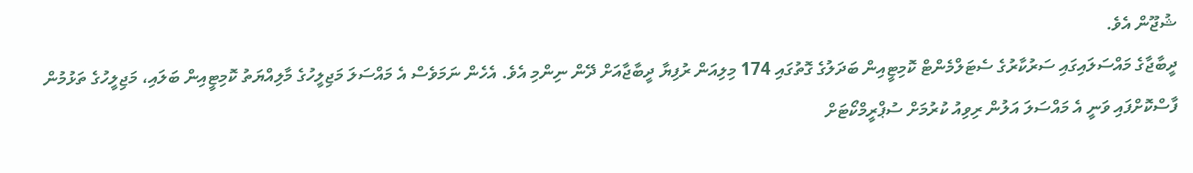ޝުޖޫން އެވެ.
ދީބާޖާގެ މައްސަލައިގައި ސަރުކާރުގެ ސެޓަލްމެންޓް ކޮމިޓީއިން ބަދަލުގެ ގޮތުގައި 174 މިލިއަން ރުފިޔާ ދީބާޖާއަށް ދޭން ނިންމި އެވެ. އެހެން ނަމަވެސް އެ މައްސަލަ މަޖިލީހުގެ މާލިއްޔަތު ކޮމިޓީއިން ބަލައި، މަޖިލީހުގެ ތަޅުމުން ފާސްކޮށްފައި ވަނީ އެ މައްސަލަ އަލުން ރިވިއު ކުރުމަށް ސުޕްރީމްކޯޓަށް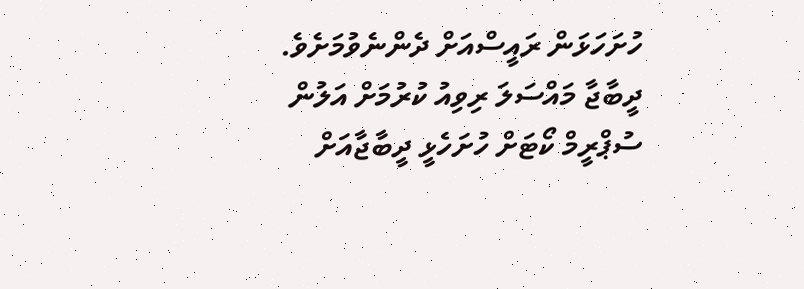ހުށަހަޅަން ރައީސްއަށް ދެންނެވުމަށެވެ.
ދީބާޖާ މައްސަލަ ރިވިއު ކުރުމަށް އަލުން ސުޕްރީމް ކޯޓަށް ހުށަހެޅީ ދީބާޖާއަށް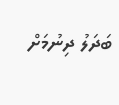ބަދަލު ދިނުމަށް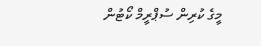މީގެ ކުރިން ސުޕްރީމް ކޯޓުން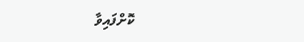ކޮށްފައިވާ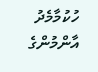ހުކުމާމެދު އާންމުންގެ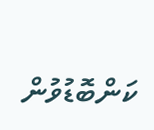ކަންބޮޑުވުން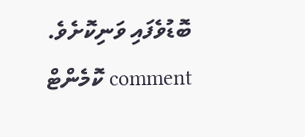ބޮޑުވެފައި ވަނިކޮށެވެ.
comment ކޮމެންޓް